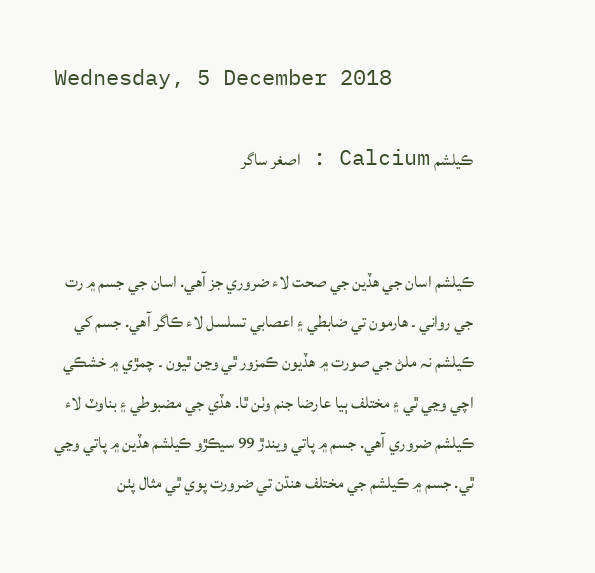Wednesday, 5 December 2018

ڪيلشم Calcium : اصغر ساگر


ڪيلشم اسان جي ھڏين جي صحت لاء ضروري جز آھي. اسان جي جسم ۾ رت جي رواني ۔ ھارمون تي ضابطي ۽ اعصابي تسلسل لاء ڪاگر آھي. جسم کي ڪيلشم نہ ملڻ جي صورت ۾ ھڏيون ڪمزور ٿي وڃن ٿيون ۔ چمڙي ۾ خشڪي اچي وڃي ٿي ۽ مختلف ٻيا عارضا جنم وٺن ٿا. ھڏي جي مضبوطي ۽ بناوٽ لاء ڪيلشم ضروري آھي. جسم ۾ پاتي ويندڙ 99 سيڪڙو ڪيلشم ھڏين ۾ پاتي وڃي ٿي. جسم ۾ ڪيلشم جي مختلف ھنڌن تي ضرورت پوي ٿي مثال پٺن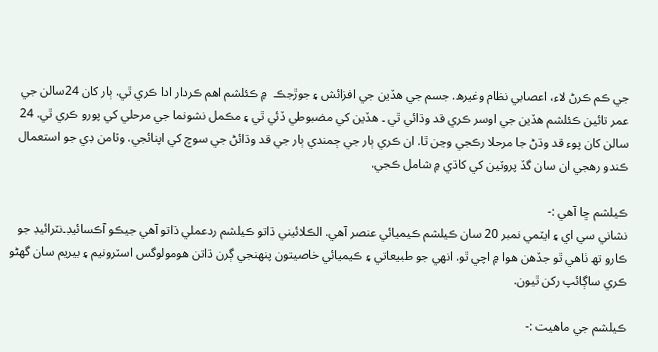جي ڪم ڪرڻ لاء، اعصابي نظام وغيرھ. جسم جي ھڏين جي افزائش ۽ جوڙجڪ  ۾ ڪئلشم اھم ڪردار ادا ڪري ٿي. ٻار کان 24سالن جي عمر تائين ڪئلشم ھڏين جي اوسر ڪري قد وڌائي ٿي ۔ ھڏين کي مضبوطي ڏئي ٿي ۽ مڪمل نشونما جي مرحلي کي پورو ڪري ٿي. 24 سالن کان پوء قد وڌڻ جا مرحلا رڪجي وڃن ٿا. ان ڪري ٻار جي ڄمندي ٻار جي قد وڌائڻ جي سوچ کي اپنائجي. وٽامن ڊي جو استعمال ڪندو رھجي ان سان گڏ پروٽين کي کاڌي ۾ شامل ڪجي.

ڪيلشم ڇا آھي :-
نشاني سي اي ۽ ايٽمي نمبر 20 سان ڪيلشم ڪيميائي عنصر آھي. الڪلائيني ڌاتو ڪيلشم ردعملي ڌاتو آھي جيڪو آڪسائيڊ۔نٽرائيڊ جو ڪارو تھ ٺاھي ٿو جڏھن ھوا ۾ اچي ٿو. انهي جو طبيعاتي ۽ ڪيميائي خاصيتون پنھنجي ڳرن ڌاتن ھومولوگس اسٽرونيم ۽ بيريم سان گهڻو ڪري ساڳائپ رکن ٿيون.

ڪيلشم جي ماھيت :-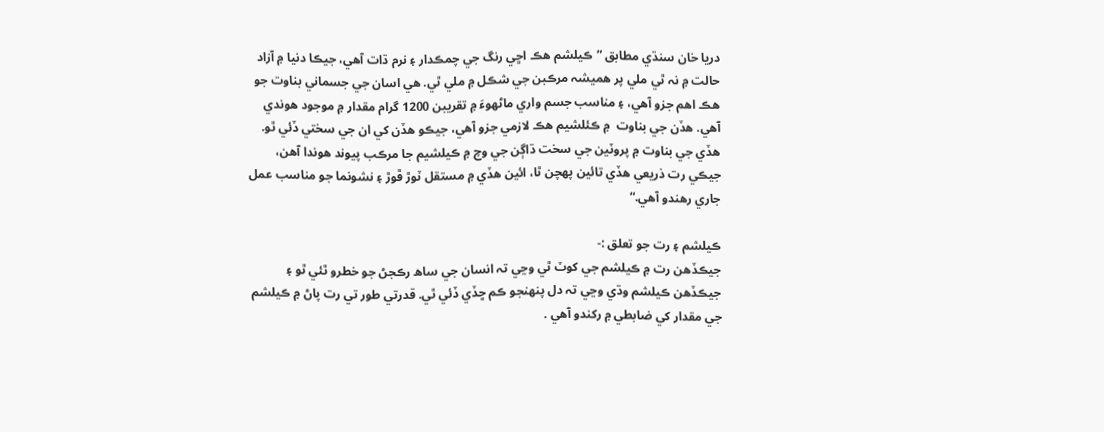دريا خان سنڌي مطابق ”ڪيلشم هڪ اڇي رنگ جي چمڪدار ۽ نرم ڌات آهي، جيڪا دنيا ۾ آزاد حالت ۾ نہ ٿي ملي پر هميشہ مرڪبن جي شڪل ۾ ملي ٿي. هي اسان جي جسماني بناوت جو هڪ اهم جزو آهي، ۽ مناسب جسم واري ماڻهوءَ ۾ تقريبن 1200 گرام مقدار ۾ موجود هوندي آهي. هڏن جي بناوت  ۾ ڪئلشيم هڪ لازمي جزو آهي، جيڪو هڏن کي ان جي سختي ڏئي ٿو. هڏي جي بناوت ۾ پروٽين جي سخت ڌاڳن جي وچ ۾ ڪيلشيم جا مرڪب پيوند هوندا آهن، جيڪي رت ذريعي هڏي تائين پهچن ٿا، ائين هڏي ۾ مستقل ٽوڙ ڦوڙ ۽ نشونما جو مناسب عمل جاري رهندو آهي.“

ڪيلشم ۽ رت جو تعلق :-
جيڪڏھن رت ۾ ڪيلشم جي کوٽ ٿي وڃي تہ انسان جي ساھ رڪجڻ جو خطرو ٿئي ٿو ۽ جيڪڏھن ڪيلشم وڌي وڃي تہ دل پنھنجو ڪم ڇڏي ڏئي ٿي. قدرتي طور تي رت پاڻ ۾ ڪيلشم جي مقدار کي ضابطي ۾ رکندو آھي .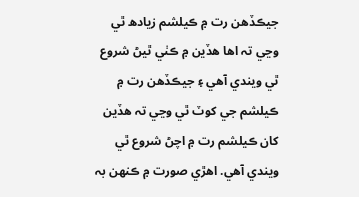جيڪڏھن رت ۾ ڪيلشم زيادھ ٿي وڃي تہ اھا ھڏين ۾ ڪٺي ٿيڻ شروع ٿي ويندي آھي ۽ جيڪڏھن رت ۾ ڪيلشم جي کوٽ ٿي وڃي تہ ھڏين کان ڪيلشم رت ۾ اچڻ شروع ٿي ويندي آھي. اھڙي صورت ۾ ڪنھن بہ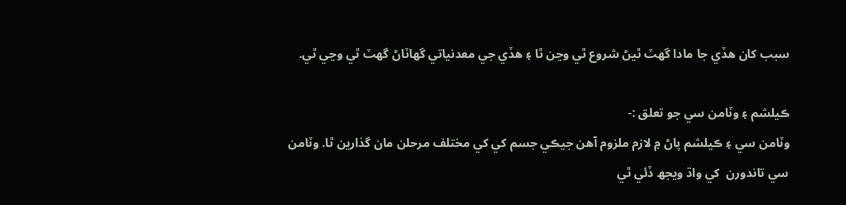سبب کان ھڏي جا مادا گهٽ ٿيڻ شروع ٿي وڃن ٿا ۽ ھڏي جي معدنياتي گهاٽاڻ گهٽ ٿي وڃي ٿي.

ڪيلشم ۽ وٽامن سي جو تعلق :-
وٽامن سي ۽ ڪيلشم پاڻ ۾ لازم ملزوم آھن جيڪي جسم کي کي مختلف مرحلن مان گذارين ٿا. وٽامن سي تاندورن  کي واڌ ويجھ ڏئي ٿي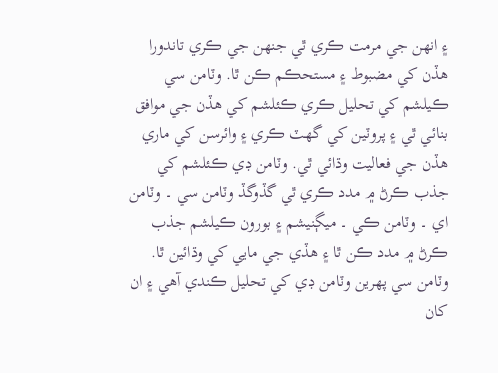۽ انهن جي مرمت ڪري ٿي جنھن جي ڪري تاندورا ھڏن کي مضبوط ۽ مستحڪم ڪن ٿا. وٽامن سي ڪيلشم کي تحليل ڪري ڪئلشم کي ھڏن جي موافق بنائي ٿي ۽ پروٽين کي گهٽ ڪري ۽ وائرسن کي ماري ھڏن جي فعاليت وڌائي ٿي. وٽامن ڊي ڪئلشم کي جذب ڪرڻ ۾ مدد ڪري ٿي گڏوگڏ وٽامن سي ۔ وٽامن اي ۔ وٽامن ڪي ۔ ميڳنيشم ۽ بورون ڪيلشم جذب ڪرڻ ۾ مدد ڪن ٿا ۽ ھڏي جي مايي کي وڌائين ٿا. وٽامن سي پھرين وٽامن ڊي کي تحليل ڪندي آھي ۽ ان کان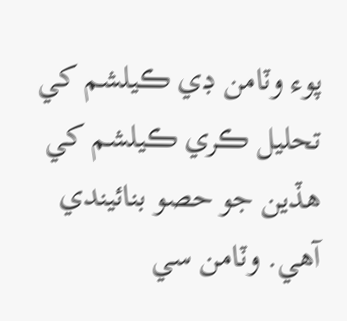پوء وٽامن ڊي ڪيلشم کي تحليل ڪري ڪيلشم کي ھڏين جو حصو بنائيندي آھي. وٽامن سي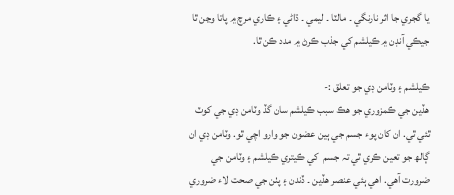يا گجري جا اثر نارنگي ۔ مالٽا ۔ ليمي ۔ ڌاڻي ۽ ڪاري مرچ ۾ پاتا وڃن ٿا جيڪي آنڊن ۾ ڪيلشم کي جذب ڪرڻ ۾ مدد ڪن ٿا.

ڪيلشم ۽ وٽامن ڊي جو تعلق :-
ھڏين جي ڪمزوري جو ھڪ سبب ڪيلشم سان گڏ وٽامن ڊي جي کوٽ ٿئي ٿي. ان کان پوء جسم جي ٻين عضون جو وارو اچي ٿو. وٽامن ڊي ان ڳالھ جو تعين ڪري ٿي تہ جسم  کي ڪيتري ڪيلشم ۽ وٽامن جي ضرورت آھي. اھي ٻئي عنصر ھڏين ۔ ڏندن ۽ پٺن جي صحت لاء ضروري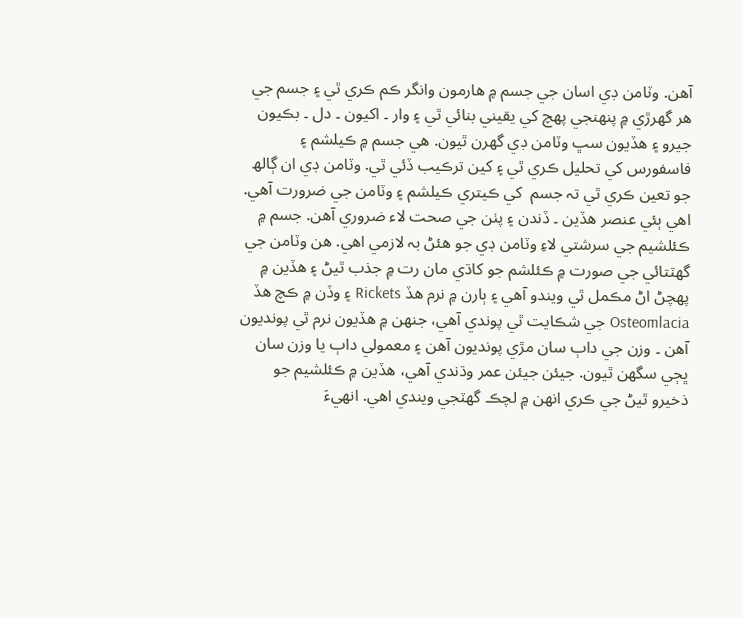آھن. وٽامن ڊي اسان جي جسم ۾ ھارمون وانگر ڪم ڪري ٿي ۽ جسم جي ھر گهرڙي ۾ پنھنجي پھچ کي يقيني بنائي ٿي ۽ وار ۔ اکيون ۔ دل ۔ بڪيون جيرو ۽ ھڏيون سڀ وٽامن ڊي گهرن ٿيون. ھي جسم ۾ ڪيلشم ۽ فاسفورس کي تحليل ڪري ٿي ۽ کين ترڪيب ڏئي ٿي. وٽامن ڊي ان ڳالھ جو تعين ڪري ٿي تہ جسم  کي ڪيتري ڪيلشم ۽ وٽامن جي ضرورت آھي. اھي ٻئي عنصر ھڏين ۔ ڏندن ۽ پٺن جي صحت لاء ضروري آھن. جسم ۾ ڪئلشيم جي سرشتي لاءِ وٽامن ڊي جو هئڻ بہ لازمي اهي. هن وٽامن جي گهٽتائي جي صورت ۾ ڪئلشم جو کاڌي مان رت ۾ جذب ٿيڻ ۽ هڏين ۾ پهچڻ اڻ مڪمل ٿي ويندو آهي ۽ ٻارن ۾ نرم ھڏ Rickets ۽ وڏن ۾ ڪچ ھڏ Osteomlacia جي شڪايت ٿي پوندي آهي، جنھن ۾ هڏيون نرم ٿي پونديون آهن ۔ وزن جي داٻ سان مڙي پونديون آهن ۽ معمولي داٻ يا وزن سان ڀڄي سگهن ٿيون. جيئن جيئن عمر وڌندي آهي، هڏين ۾ ڪئلشيم جو ذخيرو ٿيڻ جي ڪري انهن ۾ لچڪ گهٽجي ويندي اهي. انهيءَ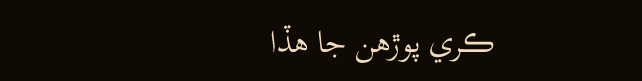ڪري پوڙهن جا هڏا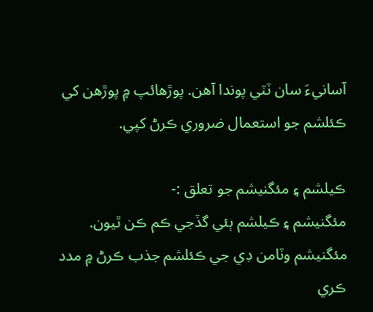آسانيءَ سان ٽٽي پوندا آهن. پوڙھائپ ۾ پوڙھن کي ڪئلشم جو استعمال ضروري ڪرڻ کپي.

ڪيلشم ۽ مئگنيشم جو تعلق :-
مئگنيشم ۽ ڪيلشم ٻئي گڏجي ڪم ڪن ٿيون. مئگنيشم وٽامن ڊي جي ڪئلشم جذب ڪرڻ ۾ مدد ڪري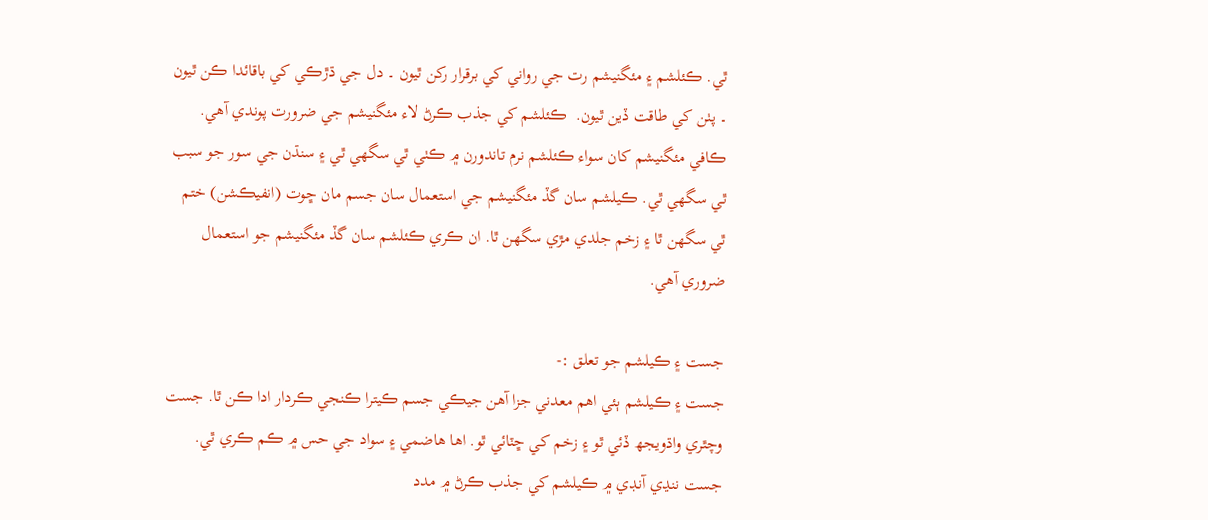ٿي. ڪئلشم ۽ مئگنيشم رت جي رواني کي برقرار رکن ٿيون ۔ دل جي ڌڙڪي کي باقائدا ڪن ٿيون ۔ پٺن کي طاقت ڏين ٿيون.  ڪئلشم کي جذب ڪرڻ لاء مئگنيشم جي ضرورت پوندي آھي. ڪافي مئگنيشم کان سواء ڪئلشم نرم تاندورن ۾ ڪٺي ٿي سگهي ٿي ۽ سنڌن جي سور جو سبب ٿي سگهي ٿي. ڪيلشم سان گڏ مئگنيشم جي استعمال سان جسم مان ڇوت (انفيڪشن) ختم ٿي سگهن ٿا ۽ زخم جلدي مڙي سگهن ٿا. ان ڪري ڪئلشم سان گڏ مئگنيشم جو استعمال ضروري آھي.

جست ۽ ڪيلشم جو تعلق :-
جست ۽ ڪيلشم ٻئي اھم معدني جزا آھن جيڪي جسم ڪيترا ڪنجي ڪردار ادا ڪن ٿا. جست وچٿري واڌويجھ ڏئي ٿو ۽ زخم کي ڇٽائي ٿو. اھا ھاضمي ۽ سواد جي حس ۾ ڪم ڪري ٿي. جست ننڍي آنڊي ۾ ڪيلشم کي جذب ڪرڻ ۾ مدد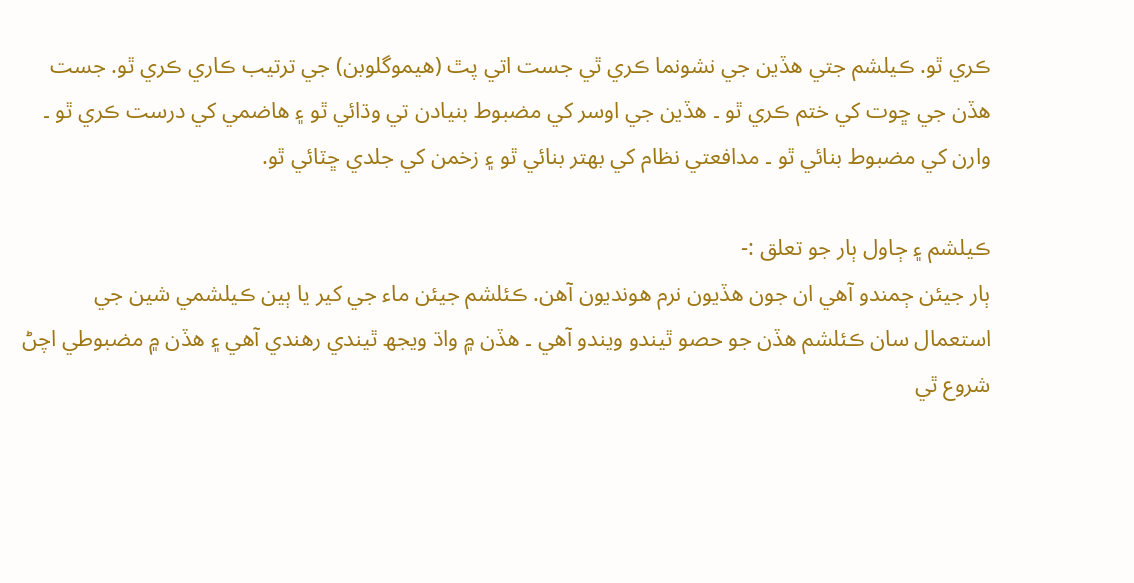ڪري ٿو. ڪيلشم جتي ھڏين جي نشونما ڪري ٿي جست اتي پٿ (ھيموگلوبن) جي ترتيب ڪاري ڪري ٿو. جست ھڏن جي ڇوت کي ختم ڪري ٿو ۔ ھڏين جي اوسر کي مضبوط بنيادن تي وڌائي ٿو ۽ ھاضمي کي درست ڪري ٿو ۔ وارن کي مضبوط بنائي ٿو ۔ مدافعتي نظام کي بھتر بنائي ٿو ۽ زخمن کي جلدي ڇٽائي ٿو.

ڪيلشم ۽ ڄاول ٻار جو تعلق :-
ٻار جيئن ڄمندو آھي ان جون ھڏيون نرم ھونديون آھن. ڪئلشم جيئن ماء جي کير يا ٻين ڪيلشمي شين جي استعمال سان ڪئلشم ھڏن جو حصو ٿيندو ويندو آھي ۔ ھڏن ۾ واڌ ويجھ ٿيندي رھندي آھي ۽ ھڏن ۾ مضبوطي اچڻ شروع ٿي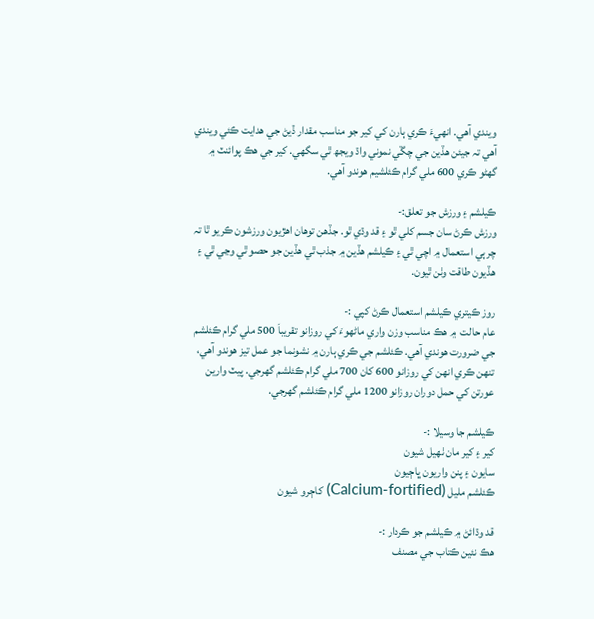ويندي آھي. انهيءَ ڪري ٻارن کي کير جو مناسب مقدار ڏيڻ جي هدايت ڪئي ويندي آھي تہ جيئن هڏين جي چڱي نموني واڌ ويجھ ٿي سگهي. کير جي هڪ پوائنٽ ۾ گهڻو ڪري 600 ملي گرام ڪئلشيم هوندو آهي.

ڪيلشم ۽ ورزش جو تعلق:-
ورزش ڪرڻ سان جسم کلي ٿو ۽ قد وڌي ٿو. جڏھن توھان اھڙيون ورزشون ڪريو ٿا تہ چرٻي استعمال ۾ اچي ٿي ۽ ڪيلشم ھڏين ۾ جذب ٿي ھڏين جو حصو ٿي وڃي ٿي ۽ ھڏيون طاقت وٺن ٿيون.

روز ڪيتري ڪيلشم استعمال ڪرڻ کپي :-
عام حالت  ۾ هڪ مناسب وزن واري ماڻهوءَ کي روزانو تقريباَ 500 ملي گرام ڪئلشم جي ضرورت هوندي آهي. ڪئلشم جي ڪري ٻارن ۾ نشونما جو عمل تيز هوندو آهي، تنهن ڪري انهن کي روزانو 600 کان 700 ملي گرام ڪئلشم گهرجي. پيٽ وارين عورتن کي حمل دوران روزانو 1200 ملي گرام ڪئلشم گهرجي.

ڪيلشم جا وسيلا :-
کير ۽ کير مان ٺھيل شيون
سايون ۽ پنن واريون ڀاڄيون
ڪئلشم مليل (Calcium-fortified) کاڄرو شيون

قد وڌائڻ ۾ ڪيلشم جو ڪردار :-
ھڪ نئين ڪتاب جي مصنف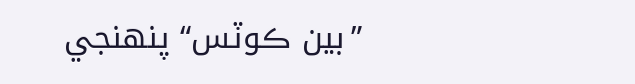”بين ڪوٽس“ پنھنجي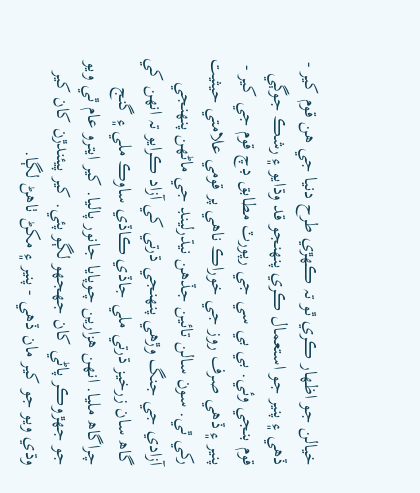خيالن جو اظھار ڪري ٿو تہ ڪھڙي طرح دنيا جي ھن قوم کير - ڏھي ۽ پنير جو استعمال ڪري پنھنجو قد وڌايو ۽ رشڪ جوڳي قوم بنجي وئي. بي بي سي جي رپورٽ مطابق ڊچ قوم جي کير - پنير ۽ ڏھي صرف روز جي خوراڪ ناھي پر قومي علامتي حيثيت رکي ٿي. سون سالن تائين جڏھن نيڌرلينڊ جي ماڻهن پنھنجي آزادي جي جنگ وڙھي پنھنجي ڌرتي کي آزاد ڪرايو تہ انهن کي گاھ سان زرخيز ڌرتي ملي جاڏي ڪاڏي ساوڪ ملي ۽ گنج چراگاھ مليا. انهن ھزارين چوپايا جانور پاليا. کير ايترو عام ٿي ويو جو جھڙوڪر پاڻي کان جهجهو لڳو پئي. کير پيئندڙن کان کير وڌي ويو جو کير مان ڏھي - پنير ۽ مکڻ ٺاھڻ لڳا.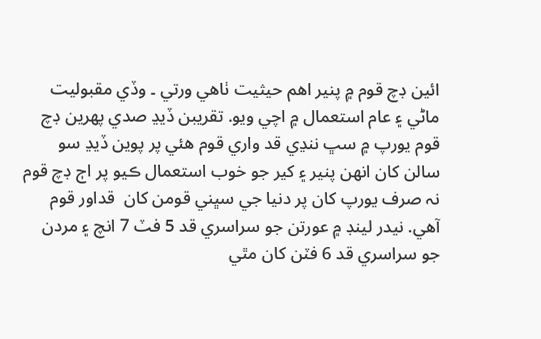ائين ڊچ قوم ۾ پنير اھم حيثيت ٺاھي ورتي ۔ وڏي مقبوليت ماڻي ۽ عام استعمال ۾ اچي ويو. تقريبن ڏيڍ صدي پھرين ڊچ قوم يورپ ۾ سڀ ننڍي قد واري قوم ھئي پر پوين ڏيڍ سو سالن کان انهن پنير ۽ کير جو خوب استعمال ڪيو پر اڄ ڊچ قوم نہ صرف يورپ کان پر دنيا جي سڀني قومن کان  قداور قوم آھي. نيدر لينڊ ۾ عورتن جو سراسري قد 5 فٽ 7 انچ ۽ مردن جو سراسري قد 6 فٽن کان مٿي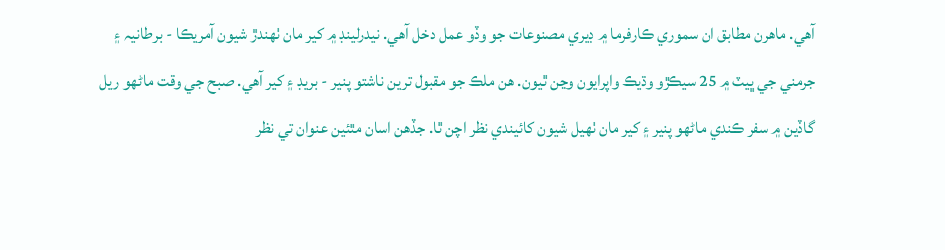آھي. ماھرن مطابق ان سموري ڪارفرما ۾ ڊيري مصنوعات جو وڏو عمل دخل آھي. نيدرلينڊ ۾ کير مان ٺھندڙ شيون آمريڪا - برطانيہ ۽ جرمني جي ڀيٽ ۾ 25 سيڪڙو وڌيڪ واپرايون وڃن ٿيون. ھن ملڪ جو مقبول ترين ناشتو پنير - بريڊ ۽ کير آھي. صبح جي وقت ماڻھو ريل گاڏين ۾ سفر ڪندي ماڻھو پنير ۽ کير مان ٺھيل شيون کائيندي نظر اچن ٿا. جڏھن اسان مٿئين عنوان تي نظر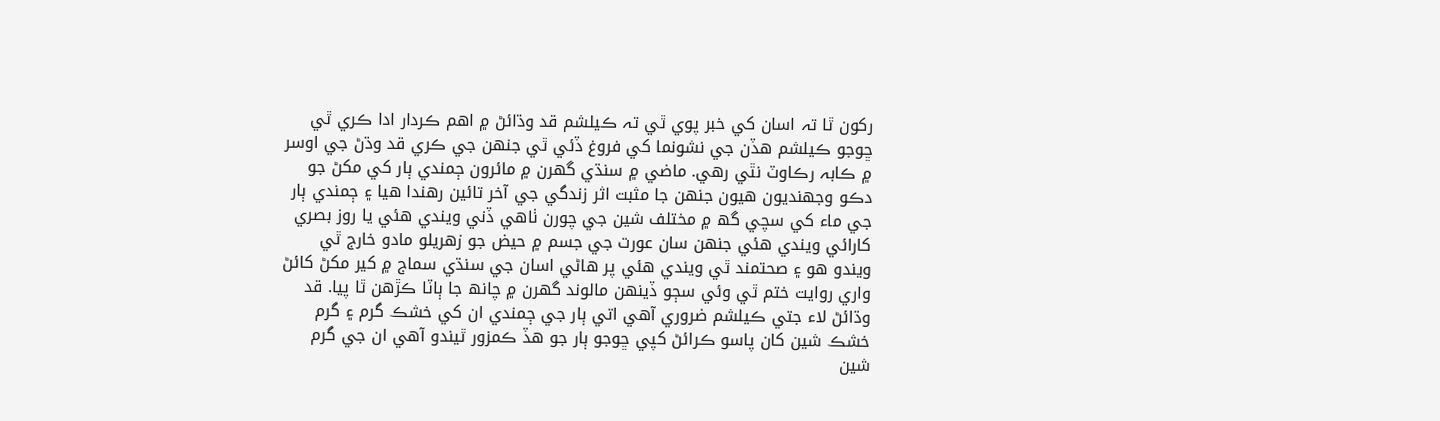رکون ٿا تہ اسان کي خبر پوي ٿي تہ ڪيلشم قد وڌائڻ ۾ اھم ڪردار ادا ڪري ٿي ڇوجو ڪيلشم ھڏن جي نشونما کي فروغ ڏئي ٿي جنھن جي ڪري قد وڌڻ جي اوسر ۾ ڪابہ رڪاوٽ نٿي رھي. ماضي ۾ سنڌي گهرن ۾ مائرون ڄمندي ٻار کي مکڻ جو دڪو وجهنديون ھيون جنھن جا مثبت اثر زندگي جي آخر تائين رھندا ھيا ۽ ڄمندي ٻار جي ماء کي سچي گھ ۾ مختلف شين جي چورن ٺاھي ڏني ويندي ھئي يا روز بصري کارائي ويندي ھئي جنھن سان عورت جي جسم ۾ حيض جو زھريلو مادو خارج ٿي ويندو ھو ۽ صحتمند ٿي ويندي ھئي پر ھاڻي اسان جي سنڌي سماج ۾ کير مکڻ کائڻ واري روايت ختم ٿي وئي سڄو ڏينھن مالوند گهرن ۾ چانھ جا ٻاٽا ڪڙھن ٿا پيا. قد وڌائڻ لاء جتي ڪيلشم ضروري آھي اتي ٻار جي ڄمندي ان کي خشڪ گرم ۽ گرم خشڪ شين کان پاسو ڪرائڻ کپي ڇوجو ٻار جو ھڏ ڪمزور ٿيندو آھي ان جي گرم شين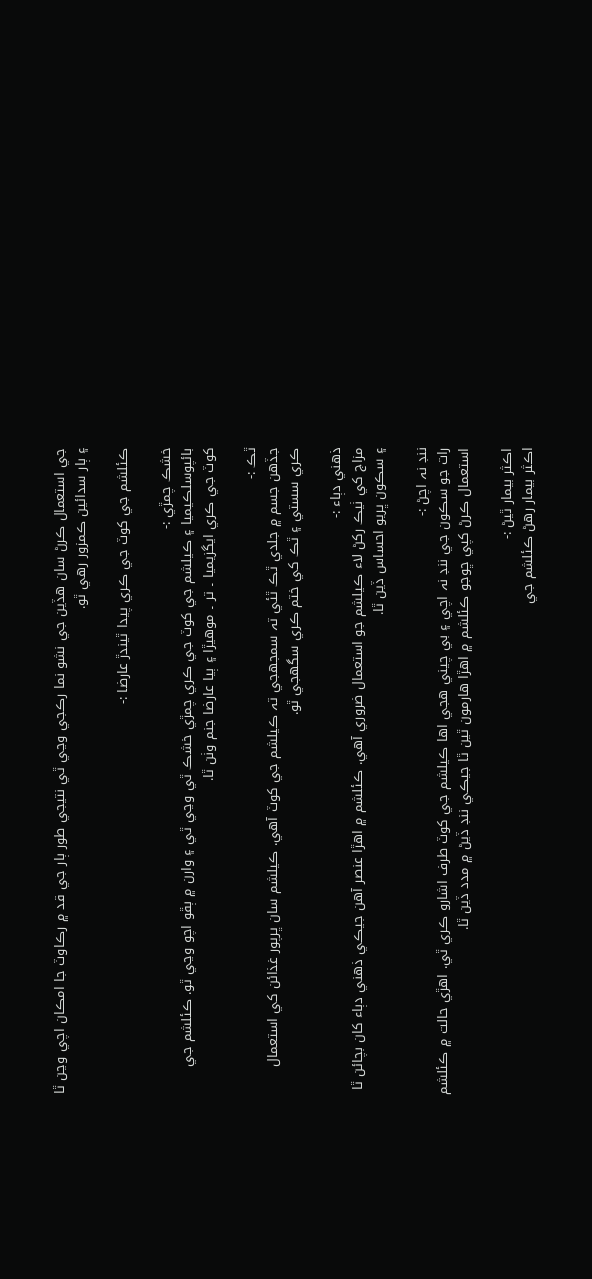جي استعمال ڪرڻ سان ھڏين جي نشو نما رڪجي وڃي ٿي نتيجي طور ٻار جي قد ۾ رڪاوٽ جا امڪان اچي وڃن ٿا ۽ ٻار سدائين ڪمزور رھي ٿو.

ڪئلشم جي کوٽ جي ڪري پيدا ٿيندڙ عارضا :-

خشڪ چمڙي :-
بائپوسلڪيميا ۽ ڪيلشم جي کوٽ جي ڪري چمڙي خشڪ ٿي وڃي ٿي ۽ وارن ۾ ٻڦو اچو وڃي ٿو. ڪئلشم جي کوٽ جي ڪري ايگزيميا ۔ تر ۔ موھيڙا ۽ ٻيا عارضا جنم وٺن ٿا.

ٿڪ :-
جڏھن جسم ۾ جلدي ٿڪ ٿئي تہ سمجهجي تہ ڪيلشم جي کوٽ آھي. ڪيلشم سان ڀرپور غذائن کي استعمال ڪري سستي ۽ ٿڪ کي ختم ڪري سگهجي ٿو.

ذھني دٻاء :-
مزاج کي ٺيڪ رکڻ لاء ڪيلشم جو استعمال ضروري آھي. ڪئلشم ۾ اھڙا عنصر آھن جيڪي ذھني دٻاء کان بچائن ٿا ۽ سڪون ڀريو احساس ڏين ٿا.

ننڊ نہ اچڻ :-
رات جو سڪون جي ننڊ نہ اچي ۽ بي چيني ھجي اھا ڪيلشم جي کوٽ طرف اشارو ڪري ٿي. اھڙي حالت ۾ ڪئلشم استعمال ڪرڻ کپي ڇوجو ڪئلشم ۾ اھڙا ھارمون ٿين ٿا جيڪي ننڊ ڏيڻ ۾ مدد ڏين ٿا.

اڪثر بيمار ٿيڻ :-
اڪثر بيمار رھڻ ڪئلشم جي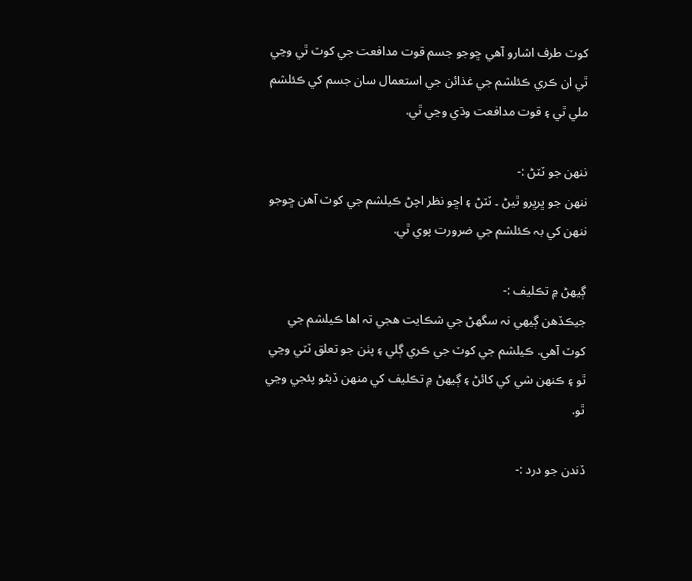کوٽ طرف اشارو آھي ڇوجو جسم قوت مدافعت جي کوٽ ٿي وڃي ٿي ان ڪري ڪئلشم جي غذائن جي استعمال سان جسم کي ڪئلشم ملي ٿي ۽ قوت مدافعت وڌي وڃي ٿي.

ننھن جو ٽٽڻ :-
ننھن جو ڀرڀرو ٿيڻ ۔ ٽٽڻ ۽ اڇو نظر اچڻ ڪيلشم جي کوٽ آھن ڇوجو ننھن کي بہ ڪئلشم جي ضرورت پوي ٿي.

ڳيھڻ ۾ تڪليف :-
جيڪڏھن ڳيھي نہ سگهڻ جي شڪايت ھجي تہ اھا ڪيلشم جي کوٽ آھي. ڪيلشم جي کوٽ جي ڪري ڳلي ۽ پٺن جو تعلق ٽٽي وڃي ٿو ۽ ڪنھن شي کي کائڻ ۽ ڳيھڻ ۾ تڪليف کي منھن ڏيڻو پئجي وڃي ٿو.

ڏندن جو درد :-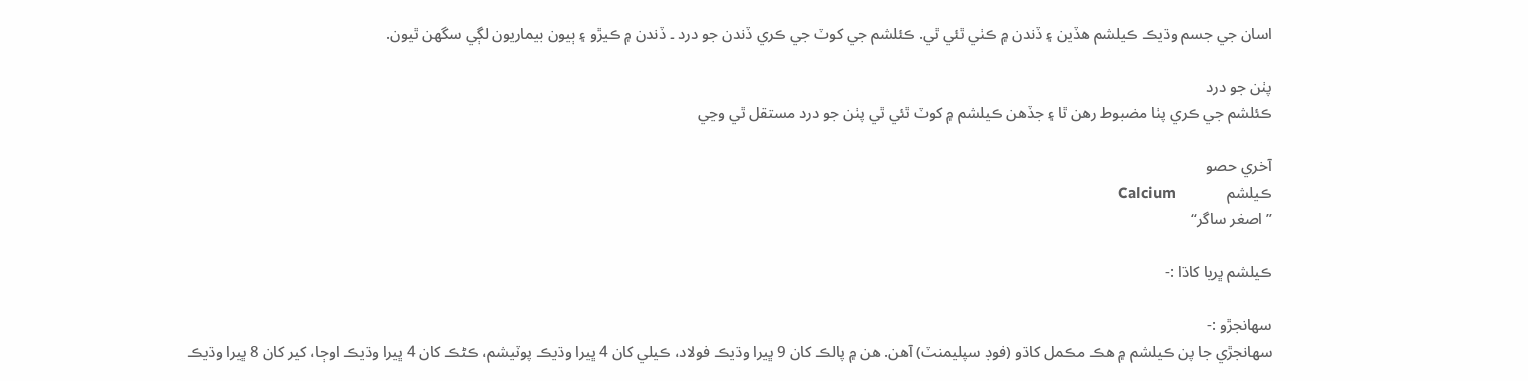اسان جي جسم وڌيڪ ڪيلشم ھڏين ۽ ڏندن ۾ ڪٺي ٿئي ٿي. ڪئلشم جي کوٽ جي ڪري ڏندن جو درد ۔ ڏندن ۾ ڪيڙو ۽ ٻيون بيماريون لڳي سگهن ٿيون.

پٺن جو درد
ڪئلشم جي ڪري پٺا مضبوط رھن ٿا ۽ جڏھن ڪيلشم ۾ کوٽ ٿئي ٿي پٺن جو درد مستقل ٿي وڃي

آخري حصو
ڪيلشم             Calcium
”اصغر ساگر“

ڪيلشم ڀريا کاڌا :-

سھانجڙو :-
سھانجڙي جا پن ڪيلشم ۾ هڪ مڪمل کاڌو (فوڊ سپليمنٽ) آهن. هن ۾ پالڪ کان 9 ڀيرا وڌيڪ فولاد، ڪيلي کان 4 ڀيرا وڌيڪ پوٽيشم، ڪڻڪ کان 4 ڀيرا وڌيڪ اوڄا، کير کان 8 ڀيرا وڌيڪ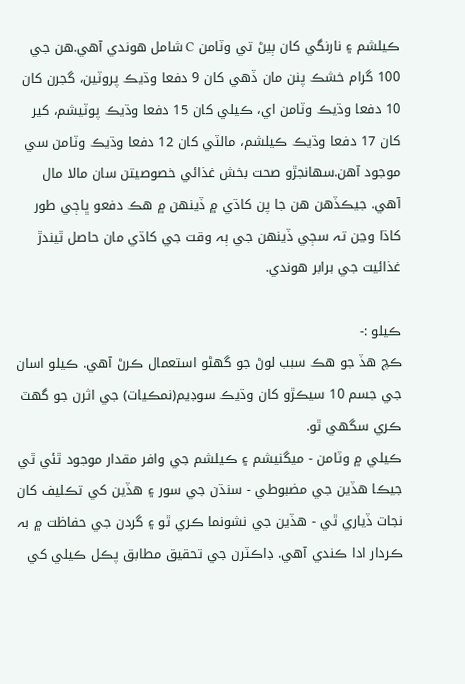ڪيلشم ۽ نارنگي کان ٻيڻ تي وٽامن C شامل هوندي آهي.هن جي 100 گرام خشڪ پنن مان ڏهي کان 9 دفعا وڌيڪ پروٽين، گجرن کان 10 دفعا وڌيڪ وٽامن اي، ڪيلي کان 15 دفعا وڌيڪ پوٽيشم، کير کان 17 دفعا وڌيڪ ڪيلشم، مالٽي کان 12 دفعا وڌيڪ وٽامن سي موجود آهن.سھانجڙو صحت بخش غذائي خصوصيتن سان مالا مال آهي. جيڪڏهن ھن جا پن کاڌي ۾ ڏينھن ۾ ھڪ دفعو ڀاڄي طور کاڌا وڃن تہ سڄي ڏينهن جي ٻہ وقت جي کاڌي مان حاصل ٿيندڙ غذائيت جي برابر هوندي.

ڪيلو :-
ڪچ ھڏ جو ھڪ سبب لوڻ جو گهڻو استعمال ڪرڻ آھي. ڪيلو اسان جي جسم 10 سيڪڙو کان وڌيڪ سوڊيم(نمڪيات) جي اثرن جو گهٽ ڪري سگهي ٿو.
ڪيلي ۾ وٽامن - ميگنيشم ۽ ڪيلشم جي وافر مقدار موجود ٿئي ٿي جيڪا ھڏين جي مضبوطي - سنڌن جي سور ۽ ھڏين کي تڪليف کان نجات ڏياري ٿي - ھڏين جي نشونما ڪري ٿو ۽ گردن جي حفاظت ۾ بہ ڪردار ادا ڪندي آهي. ڊاڪٽرن جي تحقيق مطابق پڪل ڪيلي کي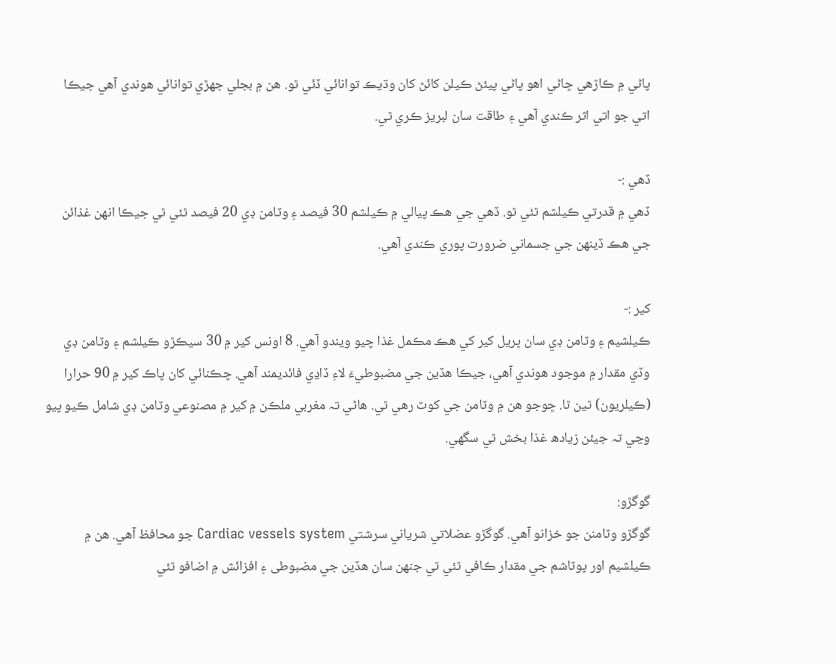پاڻي ۾ ڪاڙھي ڇاڻي اھو پاڻي پيئڻ ڪيلن کائڻ کان وڌيڪ توانائي ڏئي ٿو. ھن ۾ بجلي جھڙي توانائي ھوندي آھي جيڪا اتي جو اتي اثر ڪندي آھي ۽ طاقت سان لبريز ڪري ٿي.

ڏھي :-
ڏھي ۾ قدرتي ڪيلشم ٿئي ٿو. ڏھي جي ھڪ پيالي ۾ ڪيلشم 30 فيصد ۽ وٽامن ڊي 20 فيصد ٿئي ٿي جيڪا انهن غذائن جي هڪ ڏينهن جي جسماني ضرورت پوري ڪندي آهي.

کير :-
ڪيلشيم ۽ وٽامن ڊي سان ڀريل کير کي هڪ مڪمل غذا چيو ويندو آهي. 8 اونس کير ۾ 30 سيڪڙو ڪيلشم ۽ وٽامن ڊي وڏي مقدار ۾ موجود هوندي آهي، جيڪا هڏين جي مضبوطيءَ لاءِ ڏاڍي فائديمند آهي. چڪنائي کان پاڪ کير ۾ 90 حرارا (ڪيلريون) ٿين ٿا. ڇوجو ھن ۾ وٽامن جي کوٽ رھي ٿي. ھاڻي تہ مغربي ملڪن ۾ کير ۾ مصنوعي وٽامن ڊي شامل ڪيو پيو وڃي تہ جيئن زيادھ غذا بخش ٿي سگهي.

گوگڙو:
گوگڙو وٽامنن جو خزانو آھي. گوگڙو عضلاتي شرياني سرشتي Cardiac vessels system جو محافظ آھي. ھن ۾ ڪیلشیم اور پوٽاشم جي مقدار ڪافي ٿئي ٿي جنھن سان ھڏين جي مضبوطی ۽ افزائش ۾ اضافو ٿئي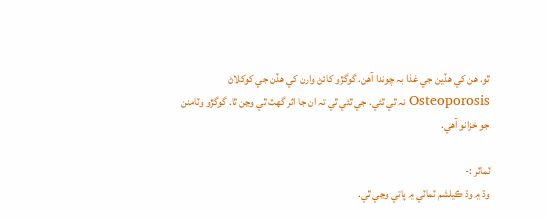ٿو. ھن کي ھڏين جي غذا بہ چوندا آھن. گوگڙو کائڻ وارن کي ھڏن جي کوکلاڻ Osteoporosis نہ ٿي ٿئي. جي ٿئي ٿي تہ ان جا اثر گهٽ ٿي وڃن ٿا. گوگڙو وٽامنن جو خزانو آھي.

ٽماٽر :-
وڌ ۾ وڌ ڪيلشم ٽماٽي ۾ پاتي وڃي ٿي.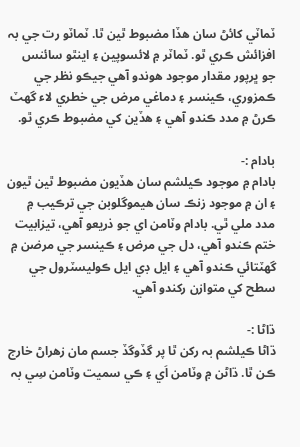ٽماٽي کائڻ سان ھڏا مضبوط ٿين ٿا. ٽماٽو رت جي بہ افزائش ڪري ٿو. ٽماٽر ۾ لائسوپين ۽ اينٿو سائنس جو ڀرپور مقدار موجود هوندو آهي جيڪو نظر جي ڪمزوري، ڪينسر ۽ دماغي مرض جي خطري لاء گھٽ ڪرڻ ۾ مدد ڪندو آهي ۽ ھڏين کي مضبوط ڪري ٿو.

بادام :-
بادام ۾ موجود ڪيلشم سان هڏيون مضبوط ٿين ٿيون ۽ ان ۾ موجود زنڪ سان هيموگلوبن جي ترڪيب ۾ مدد ملي ٿي. بادام وٽامن اي جو ذريعو آهي، تيزابيت ختم ڪندو آهي، دل جي مرض ۽ ڪينسر جي مرضن ۾ گهٽتائي ڪندو آهي ۽ ايل ڊي ايل ڪوليسٽرول جي سطح کي متوازن رکندو آهي.

ڌاڻا :-
ڌاڻا ڪيلشم بہ رکن ٿا پر گڏوگڏ جسم مان زھراڻ خارج ڪن ٿا. ڌاڻن ۾ وٽامن اَي ۽ ڪي سميت وٽامن سِي بہ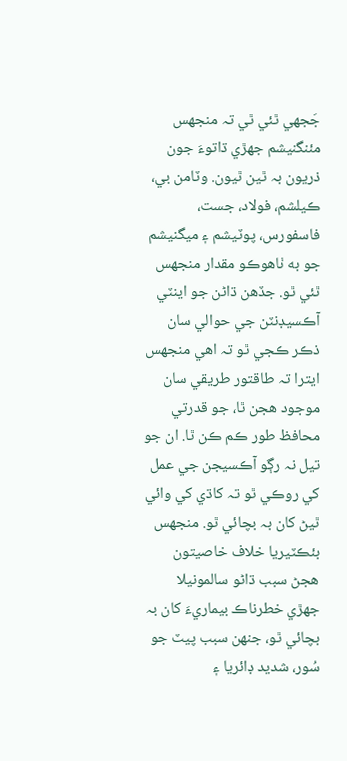جَجهي ٿئي ٿي تہ منجهس مئنگنيشم جهڙي ڌاتوءَ جون ذريون بہ ٿين ٿيون. وٽامن بي، ڪيلشم، فولاد، جست، فاسفورس، پوٽيشم ۽ ميگنيشم جو به ٺاهوڪو مقدار منجهس ٿئي ٿو. جڏهن ڌاڻن جو اينٽي آڪسيڊنٽن جي حوالي سان ذڪر ڪجي ٿو تہ اهي منجهس ايترا تہ طاقتور طريقي سان موجود هجن ٿا، جو قدرتي محافظ طور ڪم ڪن ٿا. ان جو تيل نہ رڳو آڪسيجن جي عمل کي روڪي ٿو تہ کاڌي کي وائي ٿيڻ کان بہ بچائي ٿو. منجهس بئڪٽيريا خلاف خاصيتون هجڻ سبب ڌاڻو سالمونيلا جهڙي خطرناڪ بيماريءَ کان بہ بچائي ٿو، جنهن سبب پيٽ جو سُور، شديد ڊائريا ۽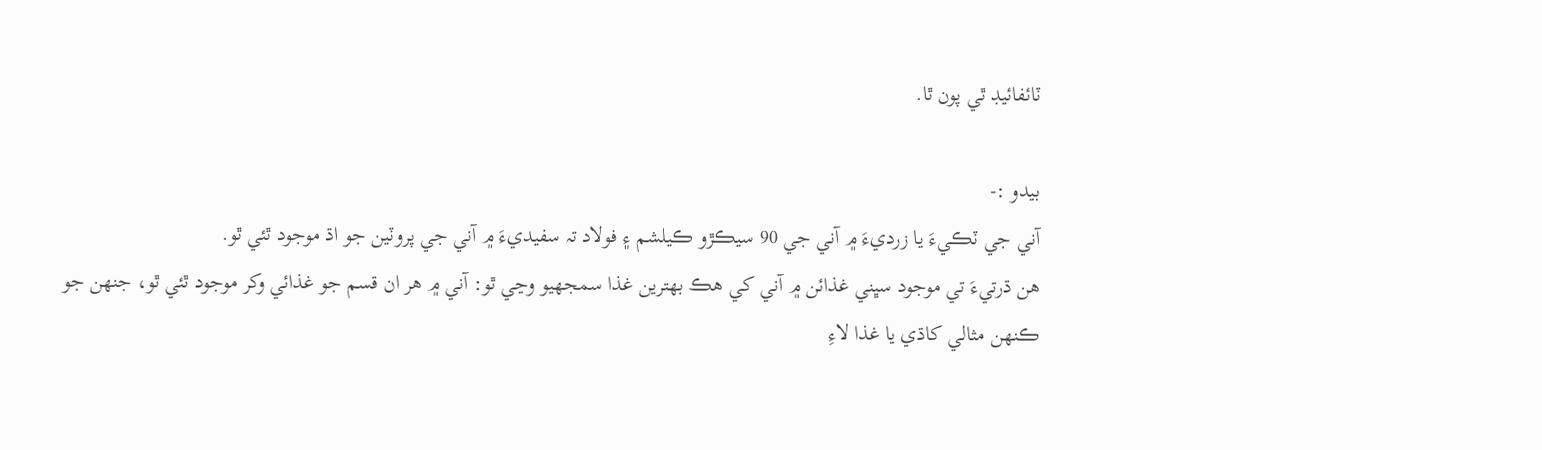ٽائفائيڊ ٿي پون ٿا.

بيدو :-
آني جي ٽڪيءَ يا زرديءَ ۾ آني جي 90 سيڪڙو ڪيلشم ۽ فولاد تہ سفيديءَ ۾ آني جي پروٽين جو اڌ موجود ٿئي ٿو.
هن ڌرتيءَ تي موجود سڀني غذائن ۾ آني کي هڪ بھترين غذا سمجهيو وڃي ٿو: آني ۾ هر ان قسم جو غذائي وکر موجود ٿئي ٿو، جنھن جو ڪنھن مثالي کاڌي يا غذا لاءِ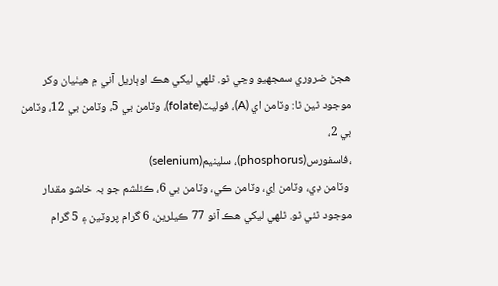هجڻ ضروري سمجهيو وڃي ٿو. ٿلهي ليکي هڪ اوٻاريل آني ۾ هيٺيان وکر موجود ٿين ٿا: وٽامن اي (A)، فوليٽ(folate)، وٽامن بي 5، وٽامن بي 12، وٽامن بي 2،
،فاسفورس(phosphorus)، سلينيم(selenium)
 وٽامن ڊي، وٽامن اِي، وٽامن ڪي، وٽامن بي 6، ڪئلشم جو بہ خاشو مقدار موجود ٿئي ٿو. ٿلهي ليکي هڪ آنو 77 ڪيلرين، 6 گرام پروٽين ۽ 5 گرام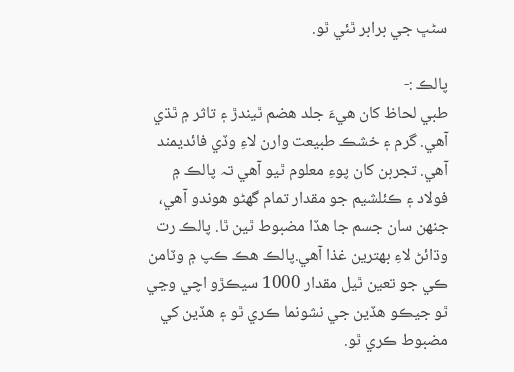سڻڀ جي برابر ٿئي ٿو.

پالڪ :-
طبي لحاظ کان هيءَ جلد هضم ٿيندڙ ۽ تاثر ۾ ٿڌي آهي. گرم ۽ خشڪ طبيعت وارن لاءِ وڏي فائديمند آهي. تجربن کان پوءِ معلوم ٿيو آهي تہ پالڪ ۾ فولاد ۽ ڪئلشيم جو مقدار تمام گهڻو هوندو آهي، جنهن سان جسم جا هڏا مضبوط ٿين ٿا. پالڪ رت وڌائڻ لاءِ بهترين غذا آهي.پالڪ ھڪ ڪپ ۾ وٽامن ڪي جو تعين ٿيل مقدار 1000 سيڪڙو اچي وڃي ٿو جيڪو ھڏين جي نشونما ڪري ٿو ۽ ھڏين کي مضبوط ڪري ٿو.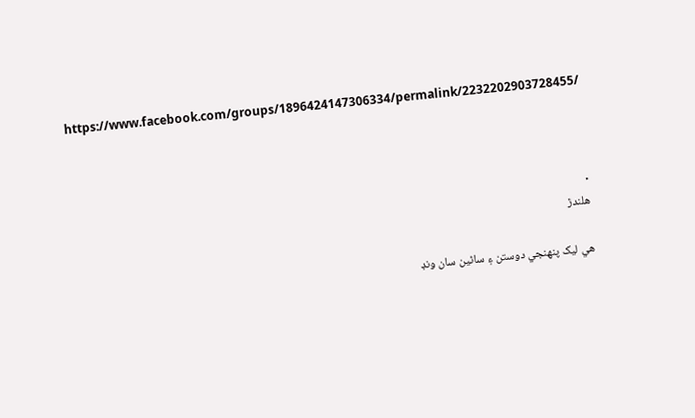https://www.facebook.com/groups/1896424147306334/permalink/2232202903728455/



.
ھلندڙ

هي ليک پنهنجي دوستن ۽ ساٿين سان ونڊ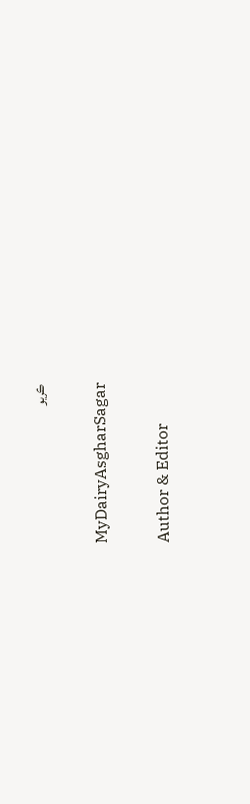ڪريو

MyDairyAsgharSagar

Author & Editor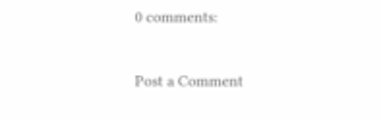0 comments:

Post a Comment